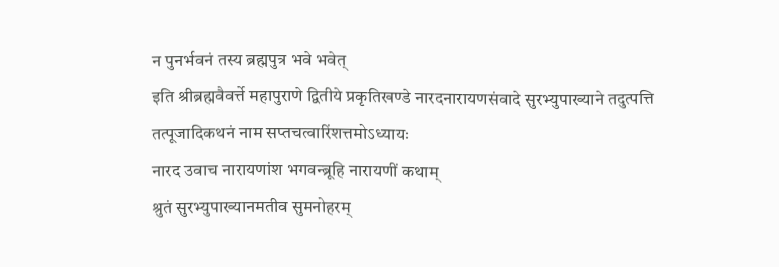न पुनर्भवनं तस्य ब्रह्मपुत्र भवे भवेत्
इति श्रीब्रह्मवैवर्त्ते महापुराणे द्वितीये प्रकृतिखण्डे नारदनारायणसंवादे सुरभ्युपाख्याने तदुत्पत्ति तत्पूजादिकथनं नाम सप्तचत्वारिंशत्तमोऽध्यायः
नारद उवाच नारायणांश भगवन्ब्रूहि नारायणीं कथाम्
श्रुतं सुरभ्युपाख्यानमतीव सुमनोहरम्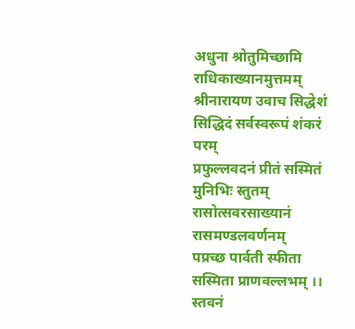अधुना श्रोतुमिच्छामि राधिकाख्यानमुत्तमम्
श्रीनारायण उवाच सिद्धेशं सिद्धिदं सर्वस्वरूपं शंकरं परम्
प्रफुल्लवदनं प्रीतं सस्मितं मुनिभिः स्तुतम्
रासोत्सवरसाख्यानं रासमण्डलवर्णनम्
पप्रच्छ पार्वती स्फीता सस्मिता प्राणवल्लभम् ।। स्तवनं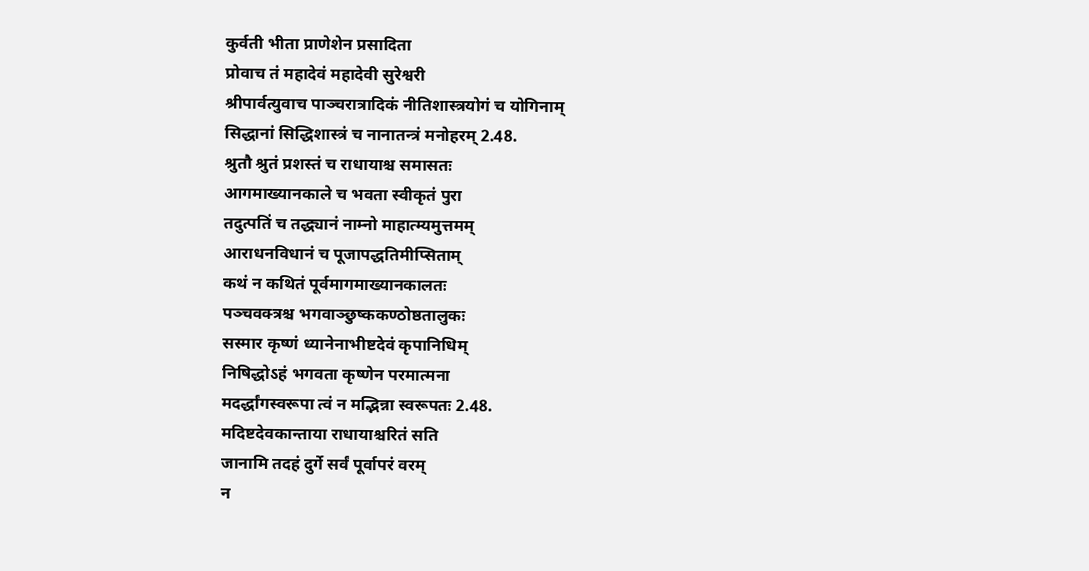कुर्वती भीता प्राणेशेन प्रसादिता
प्रोवाच तं महादेवं महादेवी सुरेश्वरी
श्रीपार्वत्युवाच पाञ्चरात्रादिकं नीतिशास्त्रयोगं च योगिनाम्
सिद्धानां सिद्धिशास्त्रं च नानातन्त्रं मनोहरम् 2.48.
श्रुतौ श्रुतं प्रशस्तं च राधायाश्च समासतः
आगमाख्यानकाले च भवता स्वीकृतं पुरा
तदुत्पतिं च तद्ध्यानं नाम्नो माहात्म्यमुत्तमम्
आराधनविधानं च पूजापद्धतिमीप्सिताम्
कथं न कथितं पूर्वमागमाख्यानकालतः
पञ्चवक्त्रश्च भगवाञ्छुष्ककण्ठोष्ठतालुकः
सस्मार कृष्णं ध्यानेनाभीष्टदेवं कृपानिधिम्
निषिद्धोऽहं भगवता कृष्णेन परमात्मना
मदर्द्धांगस्वरूपा त्वं न मद्भिन्ना स्वरूपतः 2.48.
मदिष्टदेवकान्ताया राधायाश्चरितं सति
जानामि तदहं दुर्गे सर्वं पूर्वापरं वरम्
न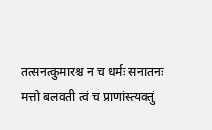तत्सनत्कुमारश्च न च धर्मः सनातनः
मत्तो बलवती त्वं च प्राणांस्त्यक्तुं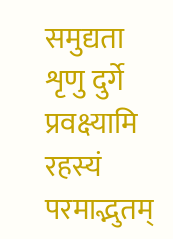समुद्यता
शृणु दुर्गे प्रवक्ष्यामि रहस्यं परमाद्भुतम्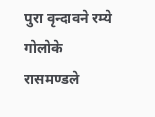पुरा वृन्दावने रम्ये गोलोके रासमण्डले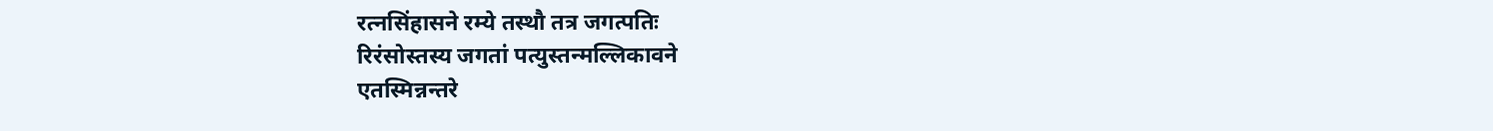रत्नसिंहासने रम्ये तस्थौ तत्र जगत्पतिः
रिरंसोस्तस्य जगतां पत्युस्तन्मल्लिकावने
एतस्मिन्नन्तरे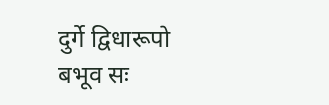दुर्गे द्विधारूपो बभूव सः